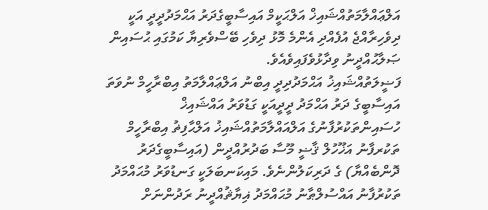އަލްޢައްލާމަތުއްޝައިޚް އަލްޙަކީމް އައިސާބީގެދަރު އަޙްމަދުދީދީ އަކީ ދިވެހިރާއްޖެ އުފެއްދި އެންމެ މޮޅު ދިވެހި ބޭސްވެރިޔާ ކަމުގައި ޙުސައިން ޞަލާޙުއްދީނު ވިދާޅުވެފައިވެއެވެ.
ފަޟީލަތުއްޝައިޚު އަޙްމަދުދިދީ އިބްނު އަލްޢައްލާމަތު އިބްރާހީމް ނުވަތަ އައިސާބީގެ ދަރު އަޙްމަދު ދީދީއަކީ ގަޑުވަރު އައްޝައިޚް ހުސައިންތަކުރުފާނުގެ އަލްއައްލާމަތުއްޝައިޚު އަލްޙާފިޡު އިބްރާހީމް ތަކުރފާނު އަޚޫހުލް ޤާޟީ މޫސާ ބަދުރުއްދީން (އައިސާބީގެދަރު ދޮންބެއްޔާ) ގެ ދަރިކަލުންނެވެ. މައިކަނބަލަކީ ގަނޑުވަރު މުޙައްމަދު ތަކުރުފާނު އައްސުލްޠާނު މުޙައްމަދު ޣިޔާޘުއްދީނު ރަދުންނަށް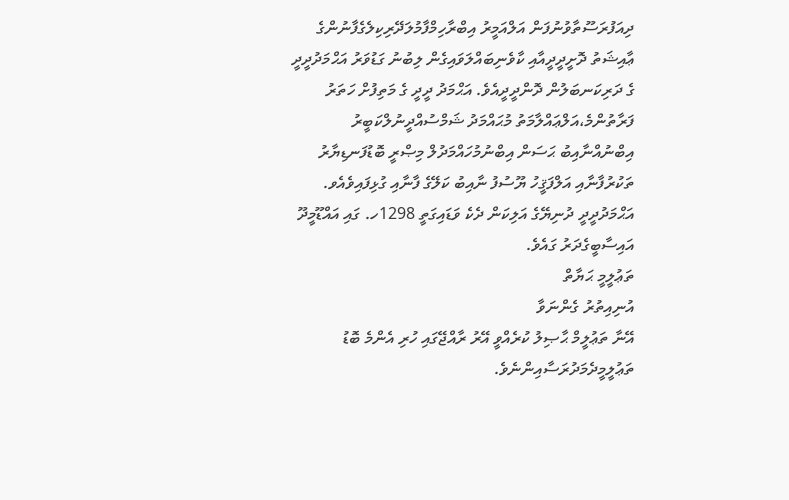ދިއަފުރަސޫތާވުނުފަން އަލްއަމީރު އިބްރާހިމްފާމުލަދޭރިކިލެގެފާނުންގެ ޢާއިޝަތު ދޮށީދީދީއާއި ކާވެނިބައްލަވައިގެން ލިބުނު ގަޑުވަރު އަޙްމަދުދީދީ ގެ ދަރިކަނބަލުން ދޮންދީދީއެވެ. އަޙްމަދު ދީދީ ގެ މަތިފުށް ހަތަރު ފަރާތުންމެ،އަލްޢައްލާމަތު މުޙައްމަދު ޝަމްސުއްދީނުލްކަބީރު އިބްނުއްނާއިބު ޙަސަން އިބްނުމުހައްމަދުލް މިޞްރީ ބޮޑުފަނޑިޔާރު ތަކުރުފާނާއި އަލްފަޤީހު ޔޫސުފު ނާއިބު ކަލޭގެ ފާނާއި ގުޅިފައިވެއެވ. އަޙްމަދުދީދީ ދުނިޔޭގެ އަލިކަން ދެކެ ވަޑައިގަތީ 1298ހ. ގައި އައްޑޫމީދޫ އައިސާބީގެދަރު ގައެވެ.
ތަޢުލީމީ ޙަޔާތް
އުނިއިތުރު ގެންނަވާ
އޭނާ ތަޢުލީމް ޙާޞިލު ކުރެއްވީ އޭރު ރާއްޖޭގައި ހުރި އެންމެ ބޮޑު ތަޢުލީމީދެމަދުރަސާއިންނެވެ.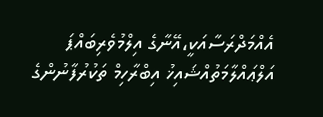އެއްމަދްރަސާއަކީ،އޭނާގެ އިލްމުވެރިބައްޕަ އަލްޢައްލާމަތުއްޝައިޚު އިބްރާހިމް ތަކުރުފާނުންގެ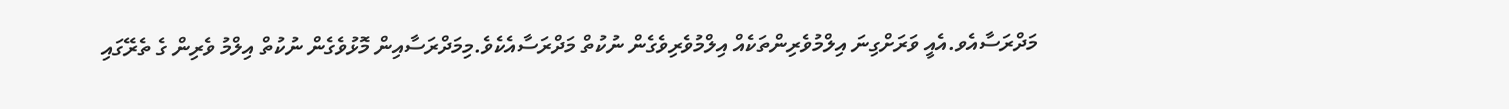މަދްރަސާއެވ.އެއީ ވަރަށްގިނަ އިލްމުވެރިންތަކެއް އިލްމުވެރިވެގެން ނުކުތް މަދްރަސާއެކެވެ.މިމަދްރަސާއިން މޮޅުވެގެން ނުކުތް އިލްމު ވެރިން ގެ ތެރޭގައި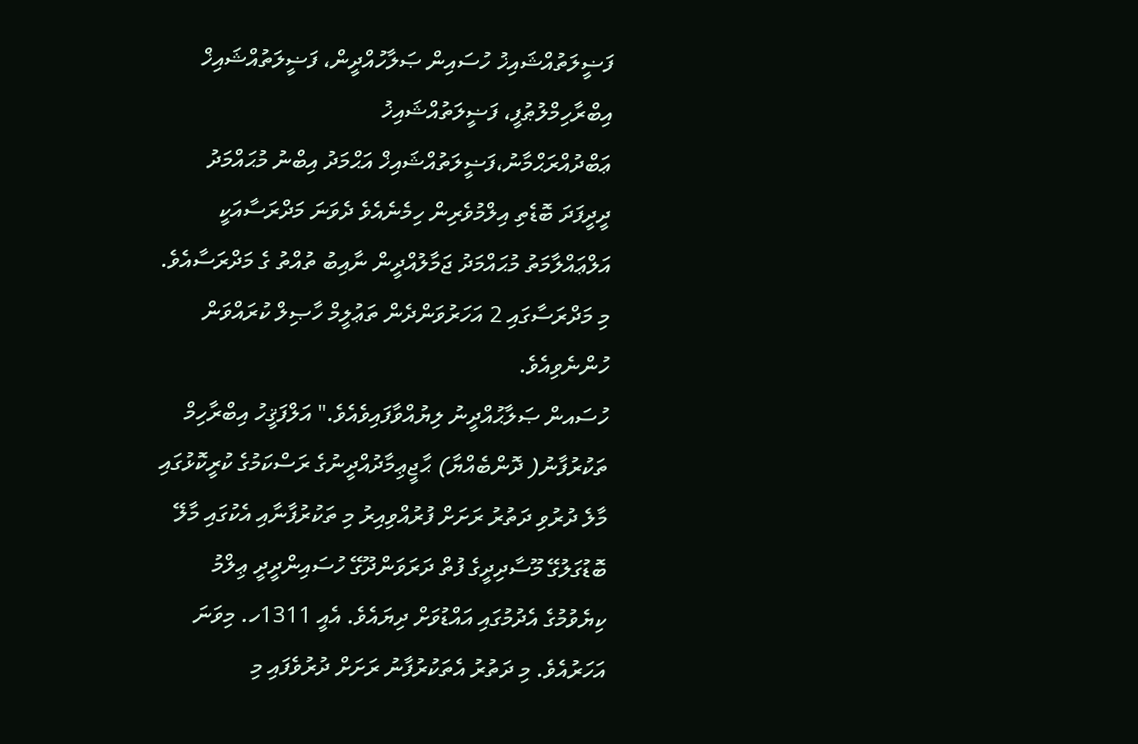ފަޟީލަތުއްޝައިޚު ހުސައިން ޞަލާހުއްދީން، ފަޟީލަތުއްޝައިޚް އިބްރާހިމްލުޠުފީ، ފަޟީލަތުއްޝައިޚު ޢަބްދުއްރަޙްމާނު،ފަޟީލަތުއްޝައިޚް އަޙްމަދު އިބްނު މުޙައްމަދު ދީދީފަދަ ބޮޑެތި އިލްމުވެރިން ހިމެނެއެވެ ދެވަނަ މަދްރަސާއަކީ އަލްޢައްލާމަތު މުޙައްމަދު ޖަމާލުއްދީން ނާއިބު ތުއްތު ގެ މަދްރަސާއެވެ. މި މަދްރަސާގައި 2 އަހަރުވަންދެން ތަޢުލީމް ހާޞިލް ކުރައްވަން ހުންނެވިއެވެ.
ހުސައން ޞަލާޙުއްދީނު ލިޔުއްވާފައިވެއެވެ." އަލްފަޤީހު އިބްރާހިމް ތަކުރުފާނު( ދޮންބެއްޔާ) ޙާޖީޢިމާދުއްދީނުގެ ރަސްކަމުގެ ކުރީކޮޅުގައި މާލެ ދުރުވި ދަތުރު ރަށަށް ފުރުއްވިއިރު މި ތަކުރުފާނާއި އެކުގައި މާލޭ ބޮޑުގަލުގޭ މޫސާދިދީގެ ފުތް ދަރަވަންދޫގޭ ހުސައިންދީދީ ޢިލްމު ކިޔެވުމުގެ އެދުމުގައި އައްޑުވަށް ދިޔައެވެ. އެއީ 1311ހ. މިވަނަ އަހަރުއެވެ. މި ދަތުރު އެތަކުރުފާނު ރަށަށް ދުރުވެފައި މި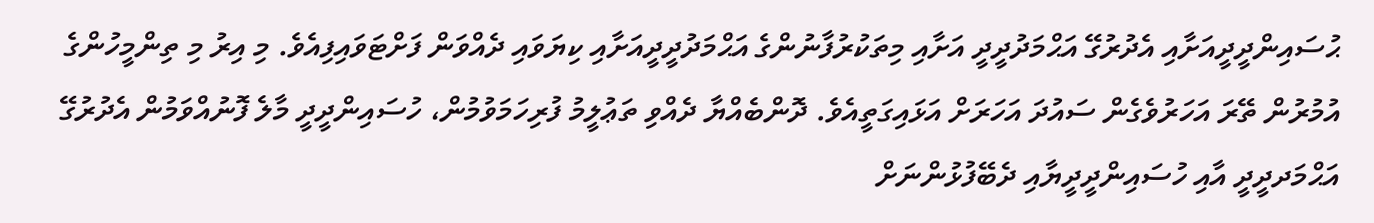ޙުސައިންދީދީއަށާއި އެދުރުގޭ އަޙްމަދުދީދީ އަށާއި މިތަކުރުފާނުންގެ އަޙްމަދުދީދީއަށާއި ކިޔަވައި ދެއްވަން ފަށްޓަވައިފިއެވެ. މި އިރު މި ތިންމީހުންގެ އުމުރުން ތޭރަ އަހަރުވެގެން ސައުދަ އަހަރަށް އަޅައިގަތީއެވެ. ދޮންބެއްޔާ ދެއްވި ތަޢުލީމު ފުރިހަމަވުމުން، ހުސައިންދީދީ މާލެ ފޮނުއްވަމުން އެދުރުގޭ އަޙްމަދދީދީ އާއި ހުސައިންދީދީޔާއި ދެބޭފުޅުންނަށް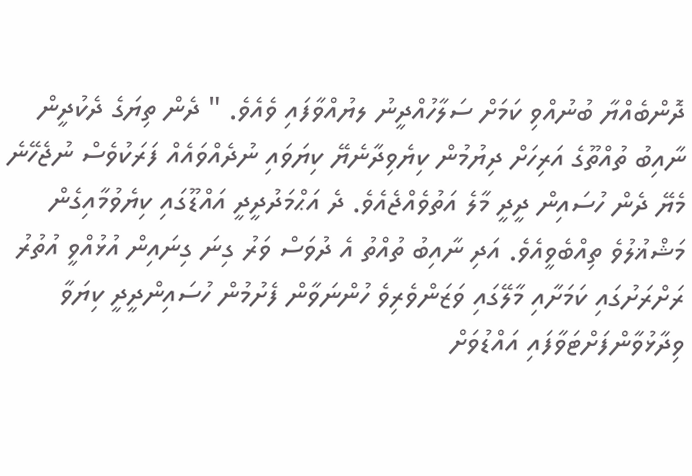ދޮންބެއްޔާ ބުނުއްވި ކަމަށް ސަލާހުއްދީނު ލޔުއްވާފައި ވެއެވެ. " ދެން ތިޔަގެ ދެކުދީން ނާއިބު ތުއްތޫގެ އަރިހަށް ދިޔުމުން ކިޔެވިދާނެޔޭ ކިޔަވައި ނުދެއްވައެއް ފަރަކުވެސް ނުޖެހޭނެ މެޔޭ ދެން ހުސައިން ދީދީ މާލެ އަތުވެއްޖެއެވެ. ދެ އަޙްމަދުދީދީ އައްޑޫގައި ކިޔެވުމާއިގެން މަޝްޣުލުވެ ތިއްބެވީއެވެ. އަދި ނާއިބު ތުއްތު އެ ދުވަސް ވަރު ގިނަ ގިނައިން އުޅުއްވީ އުތުރު ރަށްރަށުގައި ކަމަށާއި މާލޭގައި ވަޒަންވެރިވެ ހުންނަވާން ފެށުމުން ހުސައިންދީދީ ކިޔަވާ ވިދާޅުވާންފަށްޓަވާފައި އައްޑުވަށް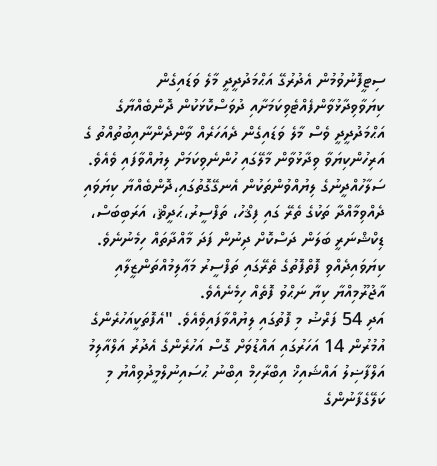ސިޓީފޮނުވުމުން އެދުރުގޭ އަޙްމަދުދީދީ މާލެ ވަޑައިގެން ކިޔަވާވިދާޅުވާންފެއްޓެވިކަމަށާއި ދުވަސްކޮޅަކުން ދޮންބެއްޔާގެ އަޙްމަދުދީދީ ވެސް މާލެ ވަޑައިގެން ދެއަހަރެއް ވާންދެންނާއިބުތުއްތު ގެ އަރިހުންކިޔަވާ ވިދާޅުވާން މާލޭގައި ހުންނެވިކަމަށް ލިޔުއްވާފައި ވެއެވެ.
ސަލާހުއްދީނުގެ ލިޔުއްވުންތަކުން އެނގޭގޮތުގައި،ދޮންބެއްޔާ ކިޔަވައި ދެއްވިމާއްދާ ތަކުގެ ތެރޭ ގައި ފިޤްހު، ތަފްސީރު،ޙަދީޘް، އަރަބިބަސް، ޑިކްޝްނަރީ ބަލަން ދަސްކޮށް ދިނުން ފަދަ މާއްދާތައް ހިމެނުނެވެ. ކިޔަވައިދެއްވި ފޮތްފޮތުގެ ތެރޭގައި ތަފްސީރު މަޢާލިމުއްތަންޒީލާއި އާޖުރޫމިއްޔާ ކިޔާ ނަޙްވު ފޮތެއް ހިމެނެއެވެ.
އަދި 54 ފަރްޟު މި ފޮތުގައި ލިޔުއްވާފައިވެއެވެ. "އެފޮތަކީއަހުރެންގެ އުމުރުން 14 އަހަރުގައި އައްޑުވަށް ގޮސް އަހުރެންގެ އެދުރު އަލްއާލިމު އަލްފާޟިލު އައްޝައިޚް އިބްރާހިމް އިބްނު ޙުސައިނުލްމީދުވިއްޔު މި ކަލޭގެފާނުންގެ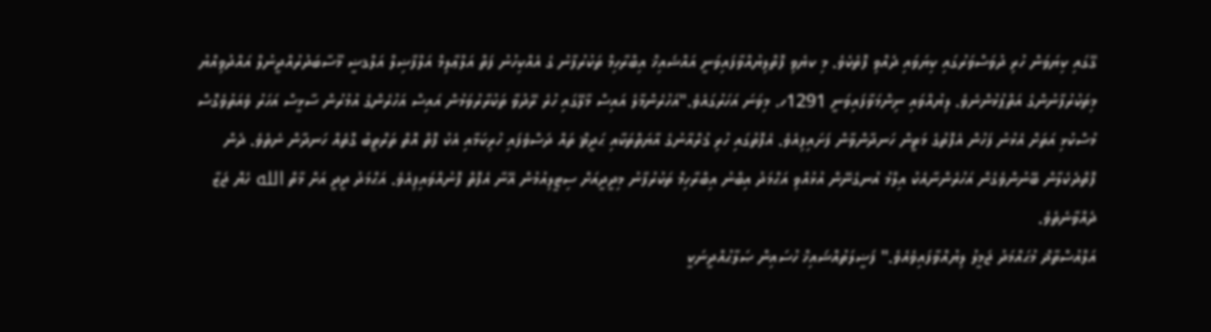ގޭގައި ކިޔަވަން ހުރި ދުވަސްވަރުގައި ކިޔަވައި ދެއްވި ފޮތެކެވެ. މި ކޔެވި ފޮތްލިޔުއްވާފައިވަނީ އައްޝައިޚް އިބްރާހިމް ތަކުރުފާނު ގެ އެއްކިހުނު ފަތް އަލްޢާލިމް އަލްފާޟިލް އަލްޤޟީ މޫސާބަދުރުއްދީނުލް އައްދުވިއްޔު މިތަކުރުފާނުންގެ އަތްޕުޅުންނެވެ. ލިޔުއްވައި ނިންމަވާފައިވަނީ 1291ހ. މިވަނަ އަހަރުގައެވެ."އަހުރެންމާލެ އައިސް މާލޭގައި ހުރެ ރޭދުވާ ތަކުރާރުވަމުން އައިސް އަހުރެންގެ އުމުރުން ސާޅީސް އަހަރު ވެއަތުވެގޮސް މުސްކުޅި އަތަށް އެޅުނު ފަހުން އެފޮތުގެ މަތީން ހަނދާންވާން ފަށައިފިއެވެ. އެފޮތުގައި ހުރި ޤުރްއާނުގެ އާޔަތްތަކާއި ޙަދީޘް ތައް ދަސްވެފައި ހުރިކަމާއި އެކު ފޮތް އޮތް ތަރްތީބު ގޮތެއް ހަނދާން ނެތެވެ. ދެން ފޮތްދެކެލާން ބޭނުންވެގެން އަހުރެންނާއެކު އިލްމު އުނގެނޭން އުޅުއްވި އަޙްމަދު އިބްނު އިބްރާހިމް ތަކުރުފާނު މިދީދީއަށް ސިޓީލިއުމުން އޭނާ އެފޮތް ފޮނުއްވައިފިއެވެ. އަޙްމަދު ދީދީ އަށް މާތް الله ހެޔޮ ޖަޒާ ދެއްވާނެތެވެ.
އަލްއުސްތާޛް މުޙައްމަދު ޖަމީލު ލިޔުއްވާފައިވެއެވެ." ފަޟީލަތުއްޝައިޚް ހުސައިން ޞަލާޙުއްދީނަކީ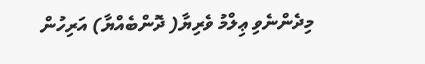މިދެންނެވި ޢިލްމު ވެރިޔާ( ދޮންބެއްޔާ) އަރިހުން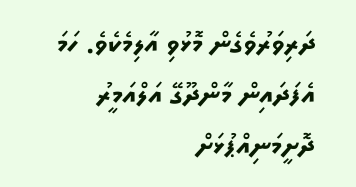ދަރިވަރުވެގެން މޮޅުވި އާލިމެކެވެ. ހަމަ އެފަދައިން މާންދޫގޭ އަލްއަމީރު ދޮށީމަނިއްޕުޅަށް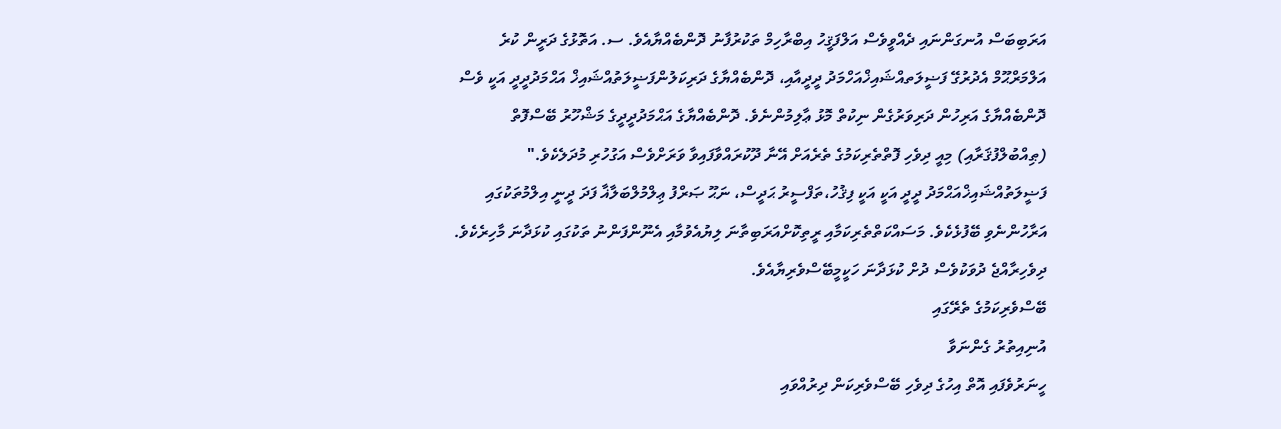އަރަބިބަސް އުނގަންނައި ދެއްވީވެސް އަލްފަޤީހު އިބްރާހިމް ތަކުރުފާނު ދޮންބެއްޔާއެވެ. ސ. އަތޮޅުގެ ދަރީން ކުރެ އަލްމަރްޙޫމް އެދުރުގޭ ފަޟީލަތއްޝައިޚްއަހްމަދު ދީދީއާއި، ދޮންބެއްޔާގެ ދަރިކަލުންފަޟީލަތުއްޝައިޚް އަޙްމަދުދީދީ އަކީ ވެސް ދޮންބެއްޔާގެ އަރިހުން ދަރިވަރުގެން ނިކުތް މޮޅު ޢާލިމުންނެވެ. ދޮންބެއްޔާގެ އަޙްމަދުދީދީގެ މަޝްހޫރު ބޭސްފޮތް (ޠިއްބުލްފުޤަރާއި) މިއީ ދިވެހި ފޮތްތެރިކަމުގެ ތެރެއަށް އޭނާ ދޫކުރައްވާފައިވާ ވަރަށްވެސް އަގުހުރި މުދަލެކެވެ."
ފަޟީލަތުއްޝައިޚްއަޙްމަދު ދީދީ އަކީ އަކީ ފިޤުހު،ތަފްސީރު ޙަދީސް، ނަޙޫ ޞަރްފު ޢިލްމުލްބަލާޣާ ފަދަ ދީނީ އިލްމުތަކުގައި އަރާހުންނެވި ބޭފުޅެކެވެ. މަސައްކަތްތެރިކަމާއި ރީތިކޮށްއަރަބިތާނަ ލިޔުއެވުމާއި އެނޫންފަންނު ތަކުގައި ކުޅަދާނަ މާހިރެކެވެ. ދިވެހިރާއްޖެ ދުވަކުވެސް ދުށް ކުޅަދާނަ ހަކީމީބޭސްވެރިޔާއެވެ.
ބޭސްވެރިކަމުގެ ތެރޭގައި
އުނިއިތުރު ގެންނަވާ
ހީނަރުވެފައި އޮތް އިހުގެ ދިވެހި ބޭސްވެރިކަން ދިރުއްވައި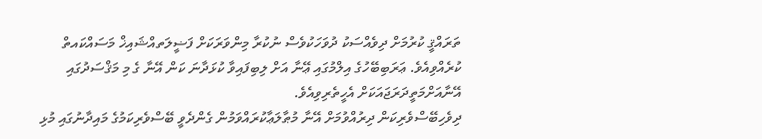ތަރައްޤީ ކުރުމަށް ދިވެއްސަކު ދުވަހަކުވެސް ނުކުރާ މިންވަރަކަށް ފަޟީލަތއްޝައިޚް މަސައްކައތް ކުރެއްވިއެވެ. ޢަރަބިބޭހުގެ އިލްމުގައި ޢޭނާ އަށް ލިބިފައިވާ ކުޅަދާނަ ކަން އޭނާ ގެ މި މަޤްސަދުގައި އޭނާއަށްމަތީދަރަޖައަކަށް އެހީތެރިވިއެވެ.
ދިވެހިބޭސްވެރިކަން ދިރުއްވުމަށް އޭނާ މުޠާލަޢާކުރައްވަމުން ގެންދެވީ ބޭސްވެރިކަމުގެ މައިދާނުގައި މުޅި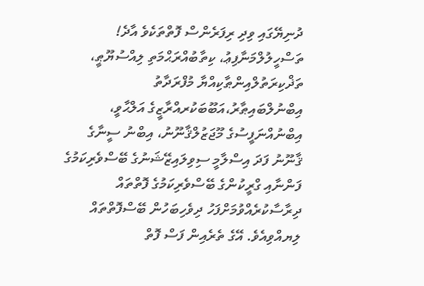ދުނިޔޭގައި ވިދި ރިފަރެންސް ފޮތްތަކެވެ އާދެ! ތަސްހީލުލްމަނާފިޢު، ކިތާބުއްރަޙްމަތި ލިއްސުޔޫޠީ، ތަޛްކިރަތުލްއިންޠާކިއްޔާ މުފްރަދާތު އިބްނުލްބައިޠާރު،އަބޫބަކުރއްރާޒީގެ އަލްޙާވީ، އިބްނުއްނަފީސުގެ މޫޖަޒުލްޤާނޫނު، އިބްނު ސީނާގެ ޤާނޫނު ފަދަ އިސްލާމީ ސިވިލައިޒޭޝަނުގެ ބޭސްވެރިކަމުގެ ފަންނާއި ގްރީކުންގެ ބޭސްވެރިކަމުގެ ފޮތްތައް ދިރާސާކުރެއްވުމަށްފަހު ދިވެހިބަހުން ބޭސްފޮތްތައް ލިޔއްވިއެވެ. އޭގެ ތެރެއިން ފަސް ފޮތް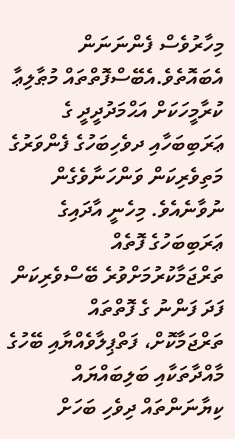މިހާރުވެސް ފެންނަނަން އެބައޮތެވެ.އެބޭސްފޮތްތައް މުޠާލިޢާ ކުރާމީހަކަށް އަޙްމަދުދީދީ ގެ ޢަރަބިބަހާއި ދވެހިބަހުގެ ފެންވަރުގެ މަތިވެރިކަން ވަންހަނާވެގެން ނުވާނެއެވެ. މިހެނީ އާދައިގެ ޢަރަބިބަހުގެ ފޮތެއް ތަރްޖަމާކުރުމަށްވުރެ ބޭސްވެރިކަން ފަދަ ފަންނު ގެ ފޮތްތައް ތަރްޖަމާކޮށް، ފަތްޕިލާވެއްޔާއި ބޭހުގެ މާއްދާތަކާއި ބަލިބައްޔައް ކިޔާނަންތައް ދިވެހި ބަހަށް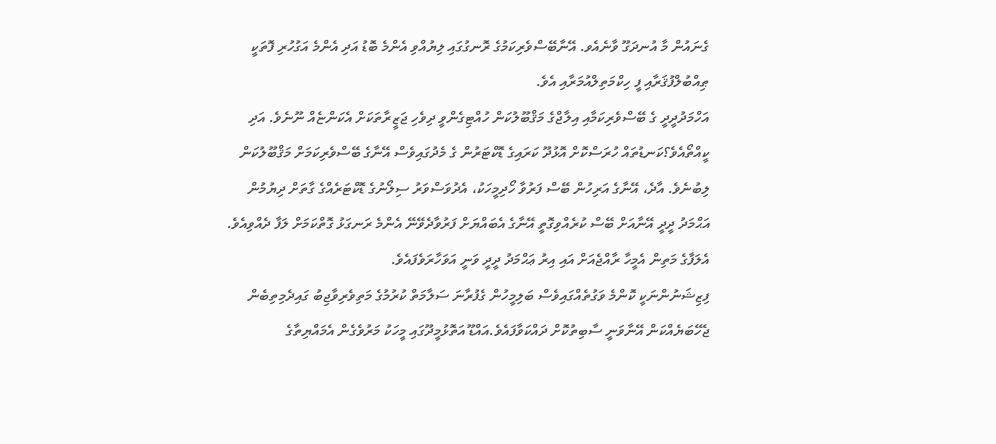ގެނައުން މާ އުނދަގޫ ވާނެއެވ. އޭނާބޭސްވެރިކަމުގެ ރޮނގުގައި ލިޔުއްވި އެންމެ ބޮޑު އަދި އެންމެ އަގުހުރި ފޮތަކީ ޠިއްބުލްފުޤަރާއި ފީ ހިކްމަތިލްއުމަރާއި އެވެ.
އަހްމަދުދީދީ ގެ ބޭސްވެރިކަމާއި އިލާޖްގެ މަޤްބޫލުކަން ހުއްޓިގެންވީ ދިވެހި ޖަޒީރާތަކަށް އެކަންޏެއް ނޫނެވެ. އަދި ކީއްތޯއެވެ؟ކަނޑުތައް ހުރަސްކޮށް އޮޅުދޫ ކަރައިގެ ޑޮކްޓަރުން ގެ މެދުގައިވެސް އޭނާގެ ބޭސްވެރިކަމަށް މަޤްބޫލުކަން ލިބުނެވެ. އާދެ، އޭނާގެ އަރިހުން ބޭސް ފަރުވާ ހޯދިމީހަކު، އެދުވަސްވަރު ސިލޯނުގެ ޑޮކްޓަރެއްގެ ގާތަށް ދިޔުމުން އަޙްމަދު ދީދީ އޭނާއަށް ބޭސް ކުރެއްވިގޮތީ އޭނާގެ އެބައްޔަށް ފަރުވާދެވޭނޭ އެންމެ ރަނގަޅު ގޮތްކަމަށް ލަފާ ދެއްވިއެވެ. އެލަފާގެ މަތިން އެމީހާ ރާއްޖެއަށް އައި އިރު ޢަޙްމަދު ދީދީ ވަނީ އަވަހާރަވެފައެވެ.
ފިޒިޝަނުންނަކީ ކޮންމެ ވަގުތެއްގައިވެސް ބަލިމީހުން ގެފުރާނަ ސަލާމަތް ކުރުމުގެ މަތިވެރިވާޖިބު ގައިދެމިތިބެން ޖެހޭބަޔެއްކަން އޭނާވަނީ ސާބިތުކޮށް ދައްކަވާފައެވެ.އައްޑޫ އަތޮޅުމީދޫގައި މީހަކު މަރުވެގެން އެމައްޔިތާގެ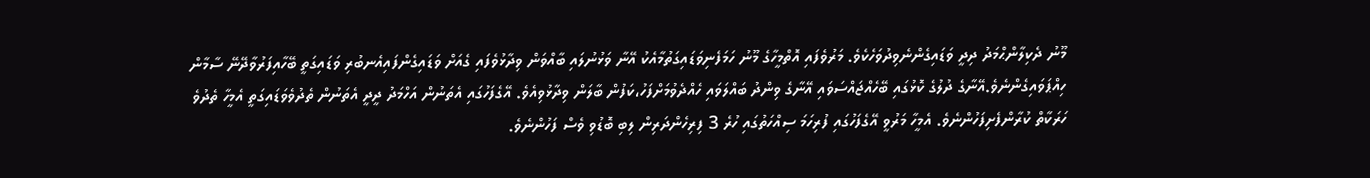މޫނު ދެކިލާންޙްމަދު ދިދީ ވަޑައިގެންނެވިދުވަހެކެވެ. މަރުވެފައި އޮތްމީހާގެ މޫނު ހަމަފެނިވަޑައިގަތުމާއެކު އޭނާ ވަޅުނުލައި ބާއްވަން ވިދާޅުވެފައި ގެއަށް ވަޑައިގެންފައިއެނބުރި ވަޑައިގަތީ ބޭހާއިފަރުވާދޭނޭ ސާމާން ހިއްޕަވައިގެންނެވެ.އޭނާގެ ދުލުގެ ކޮޅުގައި ބޭހެއްޖައްސަވައި އޭނާގެ ވިންދު ބައްލަވައި ހެއްދެވުމަށްފަހު،ކަފުން ބާލަން ވިދާޅުވިއެވެ. އޭގެފަހުގައި އެތަނުން އަހްމަދު ދީދީ އެތަނުން ތެދުވެވަޑައިގަތީ އެމީހާ ތެދުވެ ހަރަކާތް ކުރާންފެށިފަހުންނެވެ. އެމީހާ މަރުވީ އޭގެފަހުގައި ފުރިހަމަ ސިއްހަތުގައި ހުރެ 3 ފިރިހެންދަރިން ލިބި ބޮޑުވި ވެސް ފަހުންނެވެ.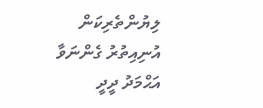ލިޔުންތެރިކަން
އުނިއިތުރު ގެންނަވާ
އަޙްމަދު ދީދީ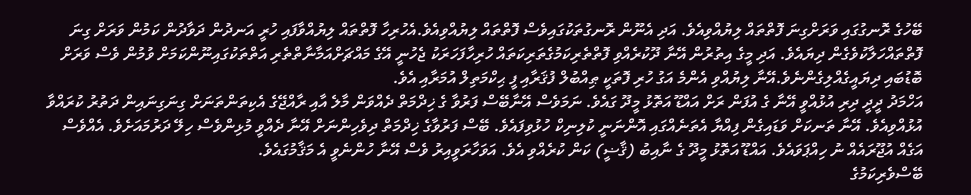ބޭހުގެ ރޮނގުގައި ވަރަށްގިނަ ފޮތްތައް ލިޔުއްވިއެވެ. އަދި އެނޫން ރޮނގުތަކުގައިވެސް ފޮތްތައް ލިޔުއްވިއެވެ.އެހުރިހާ ފޮތްތައް ލިޔުއްވާފައި ހުރީ އަނދުން ދަވާދުން ކަމުން ވަރަށް ގިނަ ފޮތްތައްހަލާކުވެގެން ދިޔައެވެ. އަދި މީގެ އިތުރުން އޭނާ ދޫކުރެއްވި ފޮތްތެރިކަމުގެތަރިކަތައް ހުރިހާފަހަރަކު ޖެހުނީ އޭގެ މައްޗަށްއަމާނާތްތެރި އަތްތަކުގައިނޫންކަމަށް ވުމުން ވެސް ވަރަށް ބޮޑުބައި ދިޔައީގެއްލިގެންނެވެ.އޭނާ ލިޔުއްވި އެންމެ އަގު ހުރި ފޮތަކީ ޠިއްބުލް ފުޤަރާއި ފީ ޙިކްމަތިލް އުމަރާއި އެވެ.
އަހްމަދު ދީދީ ދިރި އުޅުއްވީ އޭނާ ގެ އުފަން ރަށް އައްޑޫ އަތޮޅު މީދޫ ގައެވެ. ނަމަވެސް އޭނާބޭސް ފަރުވާ ގެ ޚިދްމަތް ދެއްވަން މާލެ އާއި ރާއްޖޭގެ އެކިތަންތަނަށް ގިނަގިނައިން ދަތުރު ކުރައްވާ އުޅުއްވިއެވެ. އޭނާ ތަނކަށް ވަޑައިގެން ފިއްޔާ އެތަނެއްގައި އޮންނަނީ ކުލިނިކް ހުޅުވިފައެވެ. ބޭސް ފަރުވާގެ ޚިދްމަތް ދިވެހިންނަށް އޭނާ ދެއްވީ މުޅިންވެސް ހިލޭ ދަރުމައަށެވެ. އެއްވެސް އަގެއް އުޖޫރައެއް ނު ހިއްޕަވައެވެ. އައްޑޫ އަތޮޅު މީދޫ ގެ ނާއިބު (ޤާޟީ) ކަން ކުރެއްވި އެވެ. އަވަހާރަވީއިރު ވެސް އޭނާ ހުންނެވީ އެ މަޤާމުގައެވެ.
ބޭސްވެރިކަމުގެ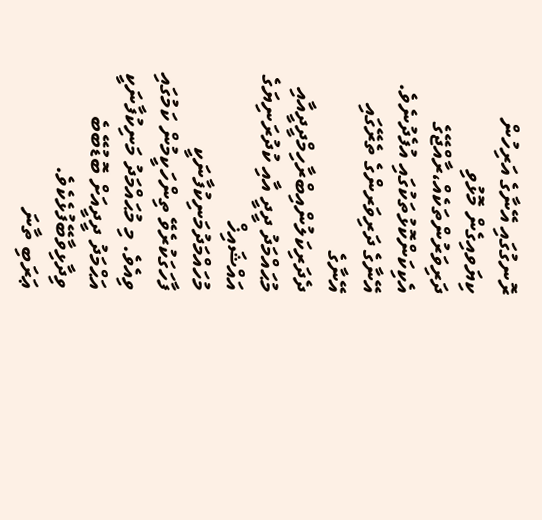ރޮނގުގައި އޭނާގެ އަރިހުން ކިޔަވއިގެން މޮޅުވި ދަރިވަރުންތަކެއް،ރާއްޖޭގެ އެކިކަންކޮޅުތަކުގައި އުފެދުނެވެ. އޭނާގެ ދަރިވަރންގެ ތެރޭގައި އޭނާގެ ދެދަރިކަލުންއިބްރާހިމްދީދީއާއި މުޙައްމަދު ދީދީ އާއި ކުދުރަނިޔަގެ އައްޝައިޚް މުހައްމަދުމަނިކުފާނަކީ ފާހަގަކުރެވޭ ތިންހަކީމުން ކަމުގައި ވިއެވެ. މި މުޙައްމަދު މަނިކުފާނަކީ އަޙްމަދު ދީދީއަށް ބޮޑުބޭބެ ވިދާޅިވާބޭފުޅެކެވެ.
ޢަރަބި ތާނަ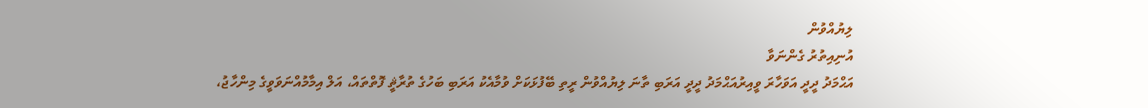ލިޔުއްވުން
އުނިއިތުރު ގެންނަވާ
އަޙްމަދު ދީދީ އަވަހާރަ ވީއިރުއަޙްމަދު ދީދީ އަރަބި ތާނަ ލިޔުއްވުން ރީތި ބޭފުޅަކަށް ވުމާއެކު އަރަބި ބަހުގެ ތުރާޘީ ފޮތްތައް، އަލް އިމާމުއްނަވަވީގެ މިންހާޖު،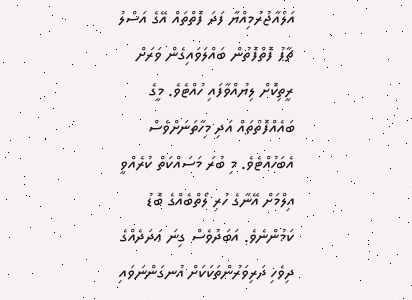އަލްއާޖުރުމިއްޔާ ފަދަ ފޮތްތައް އޭގެ އަސްލު ޗާޕު ފޮތްފޮތުން ބައްލަވައިގެން ވަރަށް ރީތިކޮށް ލިޔުއްވާފައި ހުއްޓެވެ. މީގެ ބައެއްފޮތްތައް އަދި މިހާތަނަށްވެސް އެބަހުއްޓެވެ. މި ބުރަ މަސައްކަތް ކުރެއްވީ އިލްމަށް އޭނާގެ ހުރި ލޯތްބެއްގެ ބޮޑު ކަމުންނެވެ. އަބަދުވެސް ގިނަ ޢަދަދެއްގެ ދިވެހި ދަރިވަރުންތަކަކަށް އުނގަންނަވައި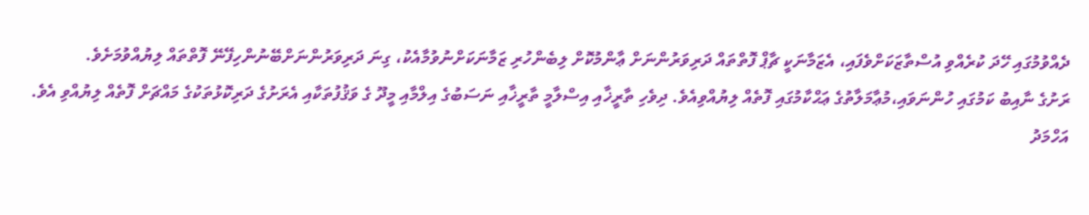ދެއްވުމުގައި ހޭދަ ކުރެއްވި އުސްތާޒަކަށްވެފައި، އެޒަމާނަކީ ޗާޕް ފޮތްތައް ދަރިވަރުންނަށް ޢާންމުކޮށް ލިބެންހުރި ޒަމާނަކަށްނުވުމާއެކު، ގިނަ ދަރިވަރުންނަށްބޭނުންހިފޭނޭ ފޮތްތައް ލިޔުއްވުމަށެވެ.
ރަށުގެ ނާއިބު ކަމުގައި ހުންނަވައި،މުޢާމަލާތުގެ ޢަޙްކާމުގައި ފޮތެއް ލިޔުއްވިއެވެ. ދިވެހި ތާރީޚާއި އިސްލާމީ ތާރީޚާއި ނަސަބުގެ އިލްމާއި މީދޫ ގެ ވަޤުފުތަކާއި އެރަށުގެ ދަރިކޮޅުތަކުގެ މައްޗަށް ފޮތެއް ލިޔުއްވި އެވެ.
އަހްމަދު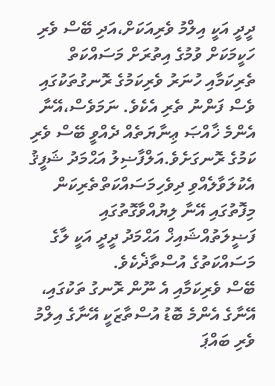ދީދީ އަކީ އިލްމު ވެރިއަކަށް،އަދި ބޭސް ވެރި ހަކީމަކަށް ވުމުގެ އިތުރަށް މަސައްކަތް ތެރިކަމާއި ހުނަރު ވެރިކަމުގެ ރޮނގުތަކުގައި ވެސް ފަންނު ތެރި އެކެވެ. ނަމަވެސް،އޭނާ އެންމެ ޚާއްޞަ ޢިނާޔަތެއް ދެއްވީ ބޭސް ވެރި ކަމުގެ ރޮނގަށެވެ.އަލްފާޟިލު އަޙްމަދު ޝަފީޤު އެކުލަވާލެއްވި ދިވެހިމަސައްކަތްތެރިކަން މިފޮތުގައި އޭނާ ލިޔުއްވާގޮތުގައި ފަޟީލަތުއްޝައިޚް އަޙްމަދު ދީދީ އަކީ ލާގެ މަސައްކަތުގެ އުސްތާޛެކެވެ.
ބޭސް ވެރިކަމާއި އެ ނޫން ރޮނގު ތަކުގައި، އޭނާގެ އެންމެ ބޮޑު އުސްތާޒަކީ އޭނާގެ އިލްމު ވެރި ބައްޕަ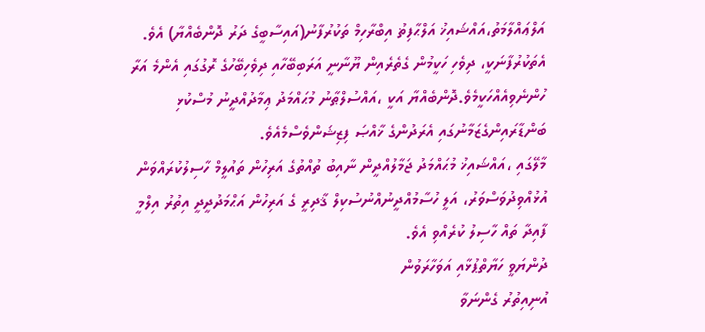އަލްޢައްލާމަތު،އައްޝައިޚު އަލްޙާފިޡު އިބްރާހިމް ތަކުރުފާނު(އައިސާބީގެ ދަރު ދޮންބެއްޔާ) އެވެ. އެތަކުރުފާނަކީ، ދިވެހި ހަކީމުން ގެތެރެއިން ޔޫނާނީ އަރަބިބޭހާއި ދިވެހިބޭހުގެ ރޮގުގައި އެންމެ އަރާ ހުންނެވިއެއްހަކީމެވެ.ދޮންބެއްޔާ އަކީ ،އައްސުލްޠާނު މުޙައްމަދު ޢިމާދުއްދީނު މުސްކުޅި ބަންޑާރައިންގެޒަމާނުގައި އެރަދުންގެ ޚާއްޞަ ފިޒިޝަންވެސްމެއެވެ.
މާލޭގައި ،އައްޝައިޚު މުޙައްމަދު ޖަމާލުއްދީން ނާއިބު ތުއްތުގެ އަރިހުން ތައުލީމް ހާސިލުކުރައްވަން އުޅުއްވިދުވަސްވަރު، އަލީ ހުސާމުއްދީނުއްނުސުކިލް ޤާދިރީ ގެ އަރިހުން އަޙްމަދުދީދީ އިތުރު އިލްމީ ފާއިދާ ތައް ހާސިލު ކުރެއްވި އެވެ.
ދުންޔަވީ ހަޔާތްޕުޅާއި އަވަހާރަވުން
އުނިއިތުރު ގެންނަވާ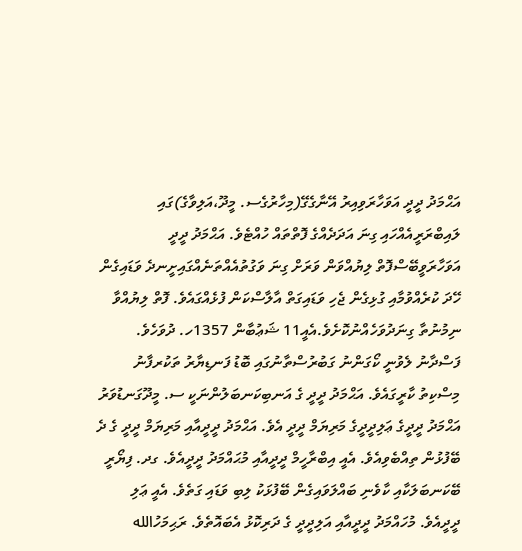އަޙްމަދު ދީދީ އަވަހާރަވިއިރު އޭނާގެގޭ(މިހާރުގެސ. މީދޫ،އަލިވާގެ)ގައި ލައިބްރަރީއެއްހައި ގިނަ އަދަދެއްގެ ފޮތްތައް ހުއްޓެވެ. އަޙްމަދު ދީދީ އަވަހާރަވީބޭސްފޮތް ލިޔުއްވަން ވަރަށް ގިނަ ވަގުތުއެއްތަނެއްގައިށީނދެ ވަޑައިގެން ހޭދަ ކުރެއްވުމާއި ގުޅިގެން ޖެހި ވަޑައިގަތް އާލާސްކަން ފުޅެއްގައެވެ. ފޮތް ލިޔުއްވާ ނިމުނުތާ ގިނަދުވަހެއްނުކޮށެވެ.އެއީ11 ޝަޢުބާން 1357ހ. ދުވަހެވެ. ފަސްދާނު ލެވުނީ ކޯގަންނު ގަބުރުސްތާނުގައި ބޮޑު ފަނޑިޔާރު ތަކުރފާނު މިސްކިތު ކާރީގައެވެ. އަޙްމަދު ދީދީ ގެ އަނބިކަނބަލުންނަކީ ސ. މީދޫގަނޑުވަރު އަޙްމަދު ދީދީގެ ޢަލިދީދީގެ މަރިޔަމް ދީދީ އެވެ. އަޙްމަދު ދީދީއާއި މަރިޔަމް ދީދީ ގެ ދެ ބޭފުޅުން ތިއްބެވިއެވެ. އެއީ އިބްރާހީމް ދީދީއާއި މުޙައްމަދު ދީދީއެވެ. ގދ. ފިޔޯރީ ބޭކަނބަލަކާއި ކާވެނި ބައްލަވައިގެން ބޭފުޅަކު ލިބި ވަޑައި ގަތެވެ. އެއީ ޢަލި ދީދީއެވެ. މުހައްމަދު ދީދީއާއި އަލިދީދީ ގެ ދަރިކޮޅު އެބައޮތެވެ. ރަޙިމަހުالله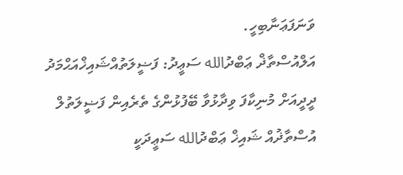ވަނަފަޢަނާބިހީ.
އަލްއުސްތާޛް ޢަބްދުالله ސަޢީދު: ފަޟީލަތުއްޝައިޚްއަޙްމަދު ދީދީއަށް މުނިކާފަ ވިދާޅުވާ ބޭފުޅުންގެ ތެރެއިން ފަޟީލަތުލް އުސްތާޛުއް ޝައިޚް ޢަބްދުالله ސަޢީދަކީ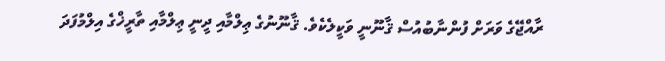ރާއްޖޭގެ ވަރަށް ފުންނާބުއުސް ޤާނޫނީ ވަކީލެކެވެ. ޤާނޫނުގެ ޢިލްމާއި ދީނީ ޢިލްމާއި ތާރީޚްގެ އިލްމުފަދަ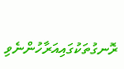ރޮނގުތަކުގައިއަރާހުންނެވި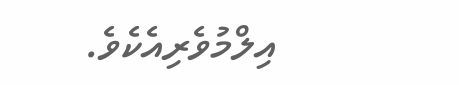އިލްމުވެރިއެކެވެ.